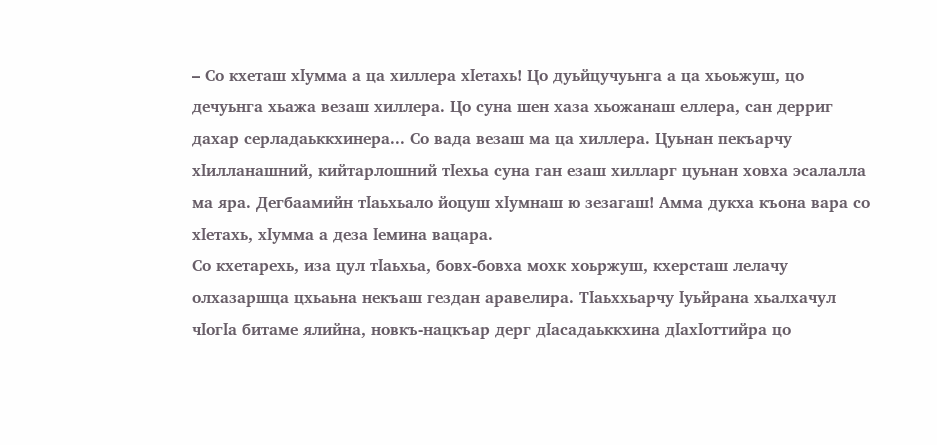– Со кхеташ хӏумма а ца хиллера хӏетахь! Цо дуьйцучуьнга а ца хьоьжуш, цо дечуьнга хьажа везаш хиллера. Цо суна шен хаза хьожанаш еллера, сан дерриг дахар серладаьккхинера... Со вада везаш ма ца хиллера. Цуьнан пекъарчу хӏилланашний, кийтарлошний тӏехьа суна ган езаш хилларг цуьнан ховха эсалалла ма яра. Дегбаамийн тӏаьхьало йоцуш хӏумнаш ю зезагаш! Амма дукха къона вара со хӏетахь, хӏумма а деза ӏемина вацара.
Со кхетарехь, иза цул тӏаьхьа, бовх-бовха мохк хоьржуш, кхерсташ лелачу олхазаршца цхьаьна некъаш гездан аравелира. Тӏаьххьарчу ӏуьйрана хьалхачул чӏогӏа битаме ялийна, новкъ-нацкъар дерг дӏасадаьккхина дӏахӏоттийра цо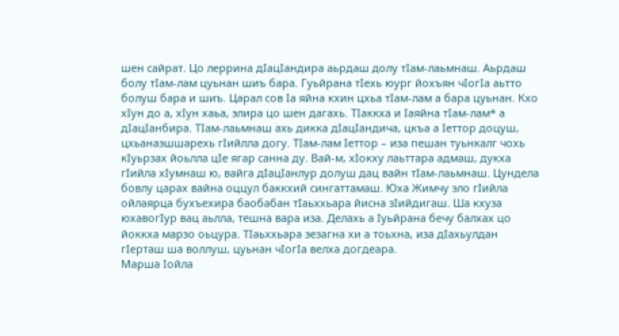шен сайрат. Цо леррина дӏацӏандира аьрдаш долу тӏам-лаьмнаш. Аьрдаш болу тӏам-лам цуьнан шиъ бара. Гуьйрана тӏехь юург йохъян чӏогӏа аьтто болуш бара и шиъ. Царал сов ӏа яйна кхин цхьа тӏам-лам а бара цуьнан. Кхо хӏун до а, хӏун хаьа, элира цо шен дагахь. Тӏаккха и ӏаяйна тӏам-лам* а дӏацӏанбира. Тӏам-лаьмнаш ахь дикка дӏацӏандича, цкъа а ӏеттор доцуш, цхьанаэшшарехь гӏийлла догу. Тӏам-лам ӏеттор – иза пешан туьнкалг чохь кӏуьрзах йоьлла цӏе ягар санна ду. Вай-м, хӏокху лаьттара адмаш, дукха гӏийла хӏумнаш ю, вайга дӏацӏанлур долуш дац вайн тӏам-лаьмнаш. Цундела бовлу царах вайна оццул баккхий сингаттамаш. Юха Жимчу эло гӏийла ойлаярца бухъехира баобабан тӏаьххьара йисна зӏийдигаш. Ша кхуза юхавогӏур вац аьлла, тешна вара иза. Делахь а ӏуьйрана бечу балхах цо йоккха марзо оьцура. Тӏаьххьара зезагна хи а тоьхна, иза дӏахьулдан гӏерташ ша воллуш, цуьнан чӏогӏа велха догдеара.
Марша ӏойла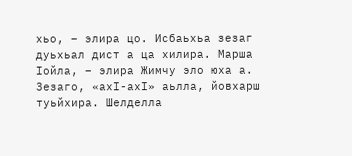хьо, – элира цо. Исбаьхьа зезаг дуьхьал дист а ца хилира. Марша ӏойла, – элира Жимчу эло юха а. Зезаго, «ахӏ-ахӏ» аьлла, йовхарш туьйхира. Шелделла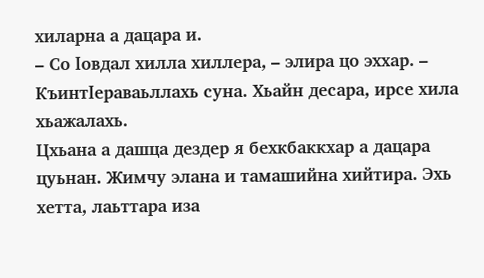хиларна а дацара и.
– Со ӏовдал хилла хиллера, – элира цо эххар. – Къинтӏераваьллахь суна. Хьайн десара, ирсе хила хьажалахь.
Цхьана а дашца дездер я бехкбаккхар а дацара цуьнан. Жимчу элана и тамашийна хийтира. Эхь хетта, лаьттара иза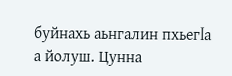буйнахь аьнгалин пхьегӏа а йолуш. Цунна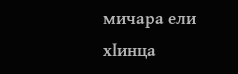мичара ели хӏинца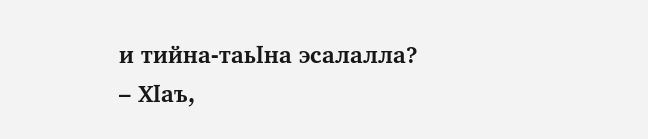и тийна-таьӏна эсалалла?
– Хӏаъ,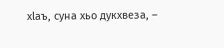хӏаъ, суна хьо дукхвеза, –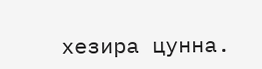хезира цунна.